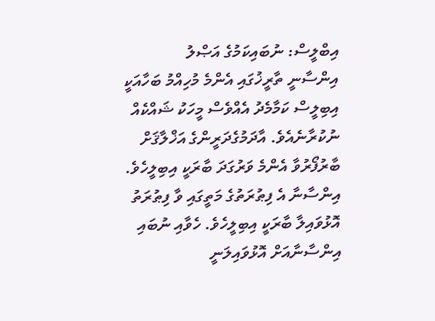އިބްލީސް: ނުބައިކަމުގެ އަޞްލު
އިންސާނީ ތާރީޚުގައި އެންމެ މުހިއްމު ބަހާއަކީ އިބިލީސް ކަމާމެދު އެއްވެސް މީހަކު ޝައްކެއް ނުކުރާނެއެވެ. އާދަމުގެދަރީންގެ އަޚްލާޤަށް ބާރުފޯރުވާ އެންމެ ވަރުގަދަ ބާރަކީ އިބިލީހެވެ.
އިންސާނާ އެ ފިޠުރަތުގެ މަތީގައި ވާ ފިޠުރަތު އޮޅުވައިލާ ބާރަކީ އިބިލީހެވެ. ހެވާއި ނުބައި އިންސާނާއަށް އޮޅުވައިލަނީ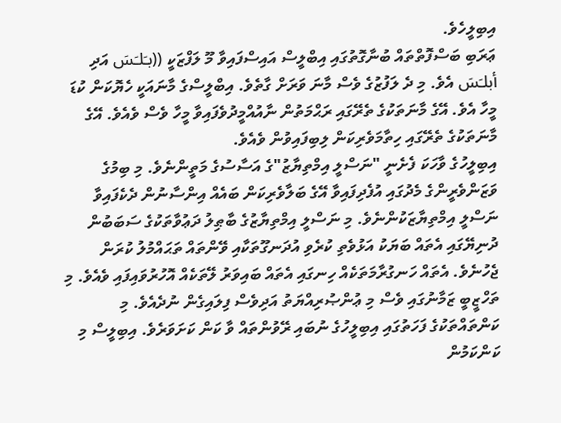އިބިލީހެވެ.
ޢަރަބި ބަސްފޮތްތައް ބުނާގޮތުގައި އިބްލީސް އައިސްފައިވާ މޫ ލަފްޒަކީ ((بـَلـَسَ އަދި أبلـَسَ އެވެ. މި ދެ ލަފުޒުގެ ވެސް މާނަ ވަރަށް ގާތެވެ. އިބްލީސްގެ މާނައަކީ ހެޔޮކަން ކުޑަ މީހާ އެވެ. އޭގެ މާނަތަކުގެ ތެރޭގައި ރަޙްމަތުން ނާއުއްމީދުވެފައިވާ މީހާ ވެސް ވެއެވެ. އޭގެ މާނަތަކުގެ ތެރޭގައި ހިތާމަވެރިކަން ލިބިފައިވުން ވެއެވެ.
އިބިލީހުގެ ވާހަކަ ފެށެނީ "ނަސްލީ އިމްތިޔާޒު"ގެ އަސާސުގެ މަތީންނެވެ. މި ބިމުގެ ވަޒަންވެރީންގެ މެދުގައި އުފެދިފައިވާ އޭގެ ބަލާވެރިކަން ބައެއް އިންސާނުން ދެކެފައިވާ ނަސްލީ އިމްތިޔާޒަކުންނެވެ. މި ނަސްލީ އިމްތިޔާޒުގެ ބާޠިލު ދަޢުވާތަކުގެ ސަބަބުން ދުނިޔޭގައި އެތައް ބަޔަކު އަޅުވެތި ކުރެވި އުދަނގޫތަކާއި ވޭންތައް ތަޙައްމުލު ކުރަން ޖެހުނެވެ. އެތައް ހަނގުރާމަތަކެއް ހިނގައި އެތައް ބައިވަރު ލޭތަކެއް އޮހުރުވައިފައި ވެއެވެ. މި ތަހްޒީބީ ޒަމާނުގައި ވެސް މި ޢުންޞުރިއްޔަތު އަދިވެސް ފިލައިގެން ނުދެއެވެ. މި ކަންތައްތަކުގެ ފަހަތުގައި އިބިލީހުގެ ނުބައި ރޭވުންތައް ވާ ކަން ކަށަވަރެވެ. އިބިލީސް މި ކަންކަމުން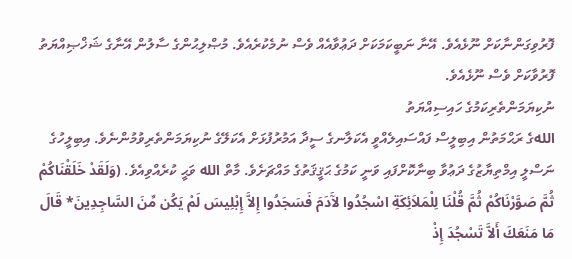ފޮރުވިގަންނާކަށް ނޫޅެއެވެ. އޭނާ ނަބީކަމަކަށް ދަޢުވާއެއް ވެސް ނުމެކުރެއެވެ. މުޞްލިޙުންގެ ސާލުން އޭނާގެ ޝަޚްޞިއްޔަތު ފޮރުވާކަށް ވެސް ނޫޅެއެވެ.
ނުކިޔަމަންތެރިކަމުގެ ހައިސިއްޔަތު
اللهގެ ރަޙްމަތުން އިބިލީސް ފައްސައިލެއްވީ އެކަލާނގެ ސީދާ އަމުރުފުޅަށް އެކަލޭގެ ނުކިޔަމަންތެރިވުމުންނެވެ. އިބިލީހުގެ ނަސްލީ އިމްތިޔާޒުގެ ދަޢުވާ ބިނާކޮށްފައި ވަނީ ކަމުގެ ޙަޤީޤަތުގެ މައްޗަށެވެ. މާތް الله ވަޙީ ކުރެއްވިއެވެ. (وَلَقَدْ خَلَقْنَاكُمْ ثُمَّ صَوَّرْنَاكُمْ ثُمَّ قُلْنَا لِلْمَلاَئِكَةِ اسْجُدُوا لآَدَمَ فَسَجَدُوا إِلاَّ إِبْلِيسَ لَمْ يَكُن مِّنَ السَّاجِدِينَ* قَالَ مَا مَنَعَكَ أَلاَّ تَسْجُدَ إِذْ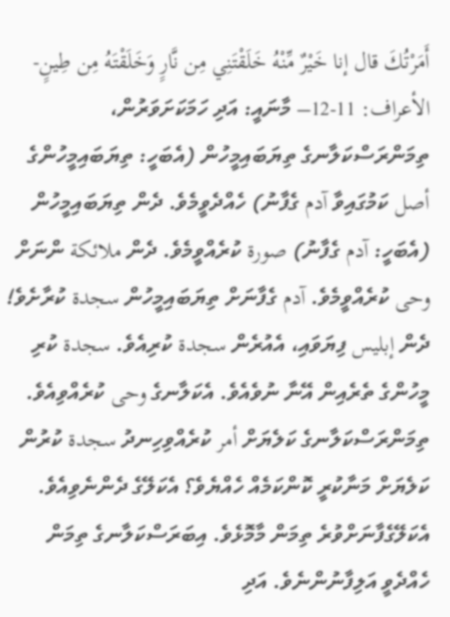أَمَرْتُكَ قال إنا خَيْرٌ مِّنْهُ خَلَقْتَنِي مِن نَّارٍ وَخَلَقْتَهُ مِن طِينٍ- الأعراف: 11-12– މާނައީ: އަދި ހަމަކަށަވަރުން، ތިމަންރަސްކަލާނގެ ތިޔަބައިމީހުން (އެބަހީ: ތިޔަބައިމީހުންގެ أصل ކަމުގައިވާ آدم ގެފާނު) ހެއްދެވީމެވެ. ދެން ތިޔަބައިމީހުން (އެބަހީ: آدم ގެފާނު) صورة ކުރެއްވީމެވެ. ދެން ملائكة ންނަށް وحى ކުރެއްވީމެވެ. آدم ގެފާނަށް ތިޔަބައިމީހުން سجدة ކުރާށެވެ! ދެން إبليس ފިޔަވައި، އެއުރެން سجدة ކުރިއެވެ. سجدة ކުރި މީހުންގެ ތެރެއިން އޭނާ ނުވެއެވެ. އެކަލާނގެ وحى ކުރެއްވިއެވެ. ތިމަންރަސްކަލާނގެ ކަލެޔަށް أمر ކުރެއްވިހިނދު سجدة ކުރުން ކަލެޔަށް މަނާކުރީ ކޮންކަމެއް ހެއްޔެވެ؟ އެކަލޭގެ ދެންނެވިއެވެ. އެކަލޭގެފާނަށްވުރެ ތިމަން މާމޮޅެވެ. އިބަރަސްކަލާނގެ ތިމަން ހެއްދެވީ އަލިފާނުންނެވެ. އަދި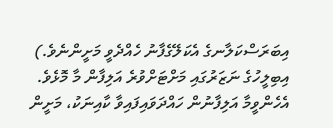އިބަރަސްކަލާނގެ އެކަލޭގެފާނު ހެއްދެވީ މަށީންނެވެ.)
އިބިލީހުގެ ނަޒަރުގައި މަށްޓަށްވުރެ އަލިފާން މާ މޮޅެވެ. އެހެންވީމާ އަލިފާނުން ހައްދަވައިފައިވާ ކާއިނަކު، މަށީން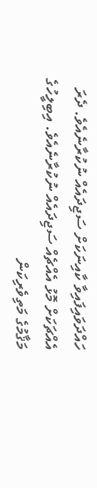ހައްދަވައިފައިވާ ކާއިނަކަށް ސަޖިދައެއް ނުކުރާނެއެވެ. ދެރަ އެއްޗަކަށް މޮޅު އެއްޗެއް ސަޖިދައެއް ނުކުރާނެއެވެ. އިބިލީހުގެ މަޤާމުގެ މަތިވެރިކަން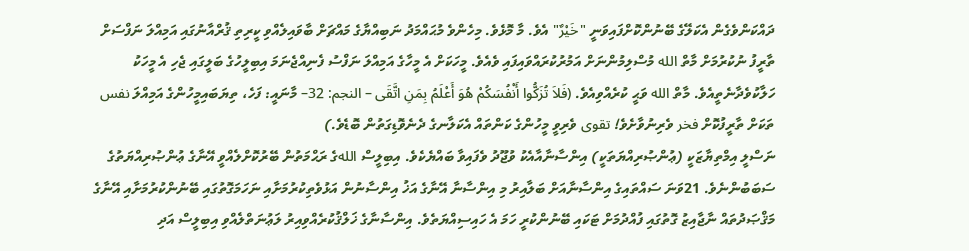ދައްކަންވެގެން އެކަލޭގެ ބޭނުންކޮށްފައިވަނީ "خَيْرٌ" އެވެ. މާ މޮޅެވެ. މިހެންވެ މުޙައްމަދު ނަބިއްޔާގެ މައްޗަށް ބާވައިލެއްވި ކީރިތި ޤުރްއާނުގައި އަމިއްލަ ނަފްސަށް ތާރީފު ނުކުރުމަށް މާތް الله މުސްލިމުންނަށް އަމުރުކުރައްވައިފައި ވެއެވެ. މީހަކަށް އެ މީހާގެ އަމިއްލަ ނަފްސު ފެނިއްޖެނަމަ އިބިލީހުގެ ބަލީގައި ޖެހި އެ މީހަކު ހަލާކުވެދާނެތީއެވެ. މާތް الله ވަޙީ ކުރެއްވިއެވެ. (فَلاَ تُزَكُّوا أَنْفُسَكُمْ هُوَ أَعْلَمُ بِمَنِ اتَّقَى – النجم: 32– މާނައީ: ފަހެ، ތިޔަބައިމީހުންގެ އަމިއްލަ نفس ތަކަށް ތާރީފުކޮށް فخر ވެރިނުވާށެވެ! تقوى ވެރިވީ މީހުންގެ ކަންތައް އެކަލާނގެ ދެނެވޮޑިގަތުން ބޮޑެވެ.)
ނަސްލީ އިމްތިޔާޒަކީ (ޢުންޞުރިއްޔަތަކީ) އިންސާނާއާއެކު ވުޖޫދު ވެފައިވާ ބައްޔެކެވެ. އިބިލީސް اللهގެ ރަޙްމަތުން ބޭރުކޮށްލެއްވީ އޭނާގެ ޢުންޞުރިއްޔަތުގެ ސަބަބުންނެވެ. 21ވަނަ ސައްތައިގެ އިންސާނާއަށް ބަލާއިރު މި އިންސާނާ އޭނާގެ އަޚު އިންސާނުން އަޅުވެތިކުރުމަށާއި ނަހަމަގޮތުގައި ބޭނުންކުރުމަށާއި އޭނާގެ މަޤްޞަދުތައް ނާޖާއިޒު ގޮތުގައި ފުއްދުމަށް ޓަކައި ބޭނުންކުރީ ހަމަ އެ ހައިސިއްޔަތެވެ. އިންސާނާގެ ޚަލްޤުކުރެއްވިއިރު ލަޢުނަތްލެއްވި އިބިލީސް އަދި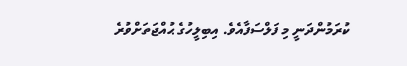ކުރަމުންދަނީ މި ފަލްސަފާއެވެ. އިބިލީހުގެ ޙުއްޖަތަށްވުރެ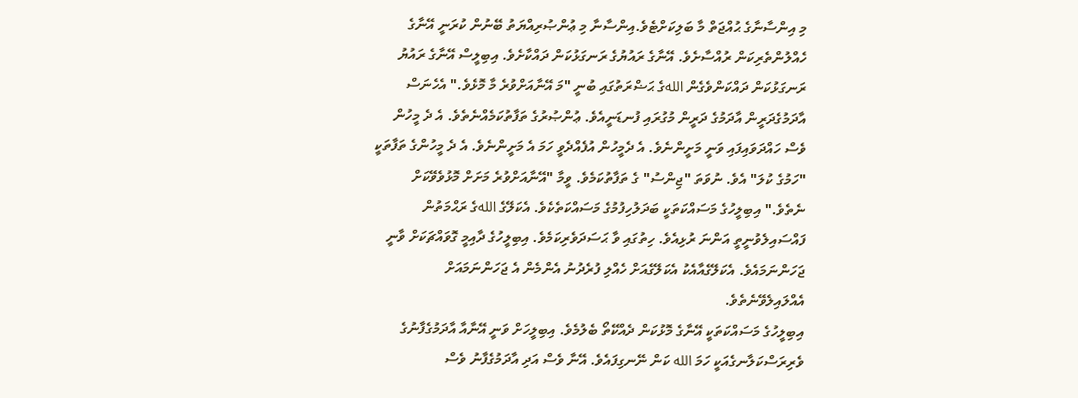މި އިންސާނާގެ ޙުއްޖަތް މާ ބަލިކަށްޓެވެ.އިންސާނާ މި ޢުންޞުރިއްޔަތު ބޭނުން ކުރަނީ އޭނާގެ ހެއްލުންތެރިކަން ރުއްސާށެވެ. އޭނާގެ ރައުޔުގެ ރަނގަޅުކަން ދައްކާށެވެ. އިބިލީސް އޭނާގެ ރައުޔު ރަނގަޅުކަން ދައްކަންވެގެން اللهގެ ޙަޟްރަތުގައި ބުނީ "މަ އޭނާއަށްވުރެ މާ މޮޅެވެ." އެހެނަސް އާދަމުގެދަރީން އާދަމުގެ ދަރީން މުގުރައި ފުނޑަނީއެވެ. ޢުންޞުރުގެ ތަފާތުކަމެއްނެތެވެ. އެ ދެ މީހުން ވެސް ހައްދަވައިފައި ވަނީ މަށީންނެވެ. އެ ދެމީހުން އުފެއްދެވީ ހަމަ އެ މަށީންނެވެ. އެ ދެ މީހުންގެ ތަފާތަކީ "ހަމުގެ ކުލަ" އެވެ. ނުވަތަ "ޖިންސު" ގެ ތަފާތުކަމެވެ. ވީމާ "އޭނާއަށްވުރެ މަށަށް މޮޅުވެވޭކަށް ނެތެވެ." އިބިލީހުގެ މަސައްކަތަކީ ބަދަލުހިފުމުގެ މަސައްކަތެކެވެ. އެކަލޭގެ اللهގެ ރަޙްމަތުން ފައްސައިލެވުނީތީ އަންނަ ރުޅިއެވެ. ހިތުގައި ވާ ޙަސަދަވެރިކަމެވެ. އިބިލީހުގެ ދާއިމީ ގޮވައްޗަކަށް ވާނީ ޖަހަންނަމައެވެ. އެކަލޭގެއާއެކު އެކަލޭގެއަށް ހެއްލި ފުރެދުނު އެންމެން އެ ޖަހަންނަމައަށް އެއްލައިލެވޭނެތެވެ.
އިބިލީހުގެ މަސައްކަތަކީ އޭނާގެ މޮޅުކަން ދެއްކޭތޯ ބެލުމެވެ. އިބިލީހަށް ވަނީ އޭނާއާ އާދަމުގެފާނުގެ ވެރިރަސްކަލާނގެއަކީ ހަމަ الله ކަން ނޭނގިފައެވެ. އޭނާ ވެސް އަދި އާދަމުގެފާނު ވެސް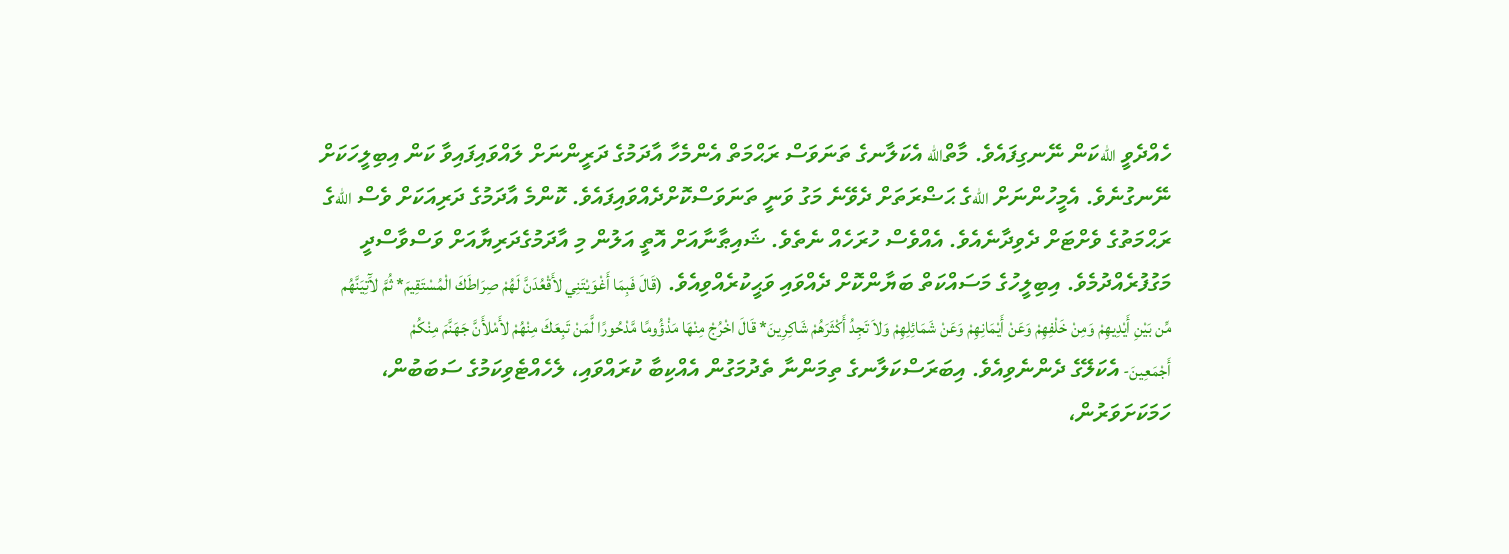ހެއްދެވީ اللهކަން ނޭނގިފައެވެ. މާތްالله އެކަލާނގެ ތަނަވަސް ރަޙްމަތް އެންމެހާ އާދަމުގެ ދަރީންނަށް ލައްވައިފައިވާ ކަން އިބިލީހަކަށް ނޭނގުނެވެ. އެމީހުންނަށް اللهގެ ޙަޟްރަތަށް ދެވޭނެ މަގު ވަނީ ތަނަވަސްކޮށްދެއްވައިފައެވެ. ކޮންމެ އާދަމުގެ ދަރިއަކަށް ވެސް اللهގެ ރަޙްމަތުގެ ވެށްޓަށް ދެވިދާނެއެވެ. އެއްވެސް ހުރަހެއް ނެތެވެ. ޝައިޠާނާއަށް އޮތީ އަލުން މި އާދަމުގެދަރިޔާއަށް ވަސްވާސްދީ މަގުފުރެއްދުމެވެ. އިބިލީހުގެ މަސައްކަތް ބަޔާންކޮށް ދެއްވައި ވަޙީކުރެއްވިއެވެ. (قَالَ فَبِمَا أَغْوَيْتَنِي لأَقْعُدَنَّ لَهُمْ صِرَاطَكَ الْمُسْتَقِيمَ* ثُمَّ لآَتِيَنَّهُم مِّن بَيْنِ أَيْدِيهِمْ وَمِنْ خَلْفِهِمْ وَعَنْ أَيْمَانِهِمْ وَعَنْ شَمَائِلِهِمْ وَلاَ تَجِدُ أَكْثَرَهُمْ شَاكِرِينَ* قَالَ اخْرُجْ مِنْهَا مَذْؤُومًا مَّدْحُورًا لَّمَنْ تَبِعَكَ مِنْهُمْ لأَمْلأَنَّ جَهَنَّمَ مِنْكُمْ أَجْمَعِينَ- އެކަލޭގެ ދެންނެވިއެވެ. އިބަރަސްކަލާނގެ ތިމަންނާ ތެދުމަގުން އެއްކިބާ ކުރައްވައި، ލެހެއްޓެވިކަމުގެ ސަބަބުން، ހަމަކަށަވަރުން،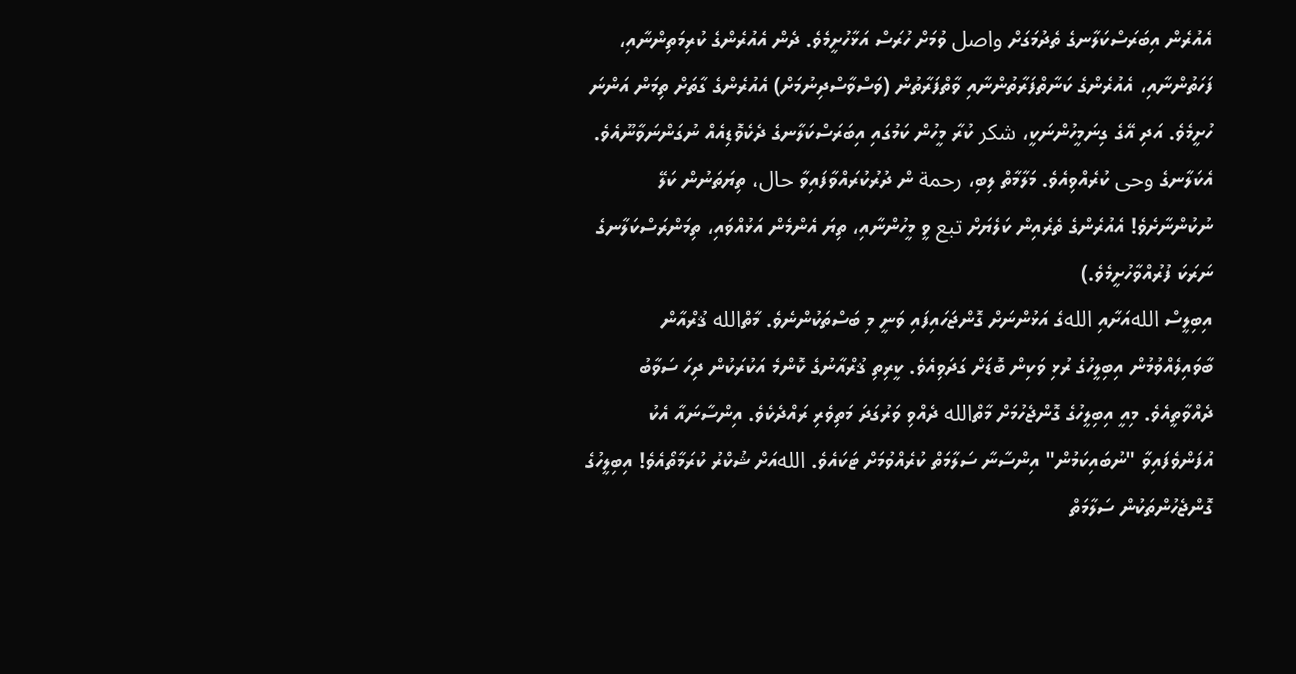އެއުރެން އިބަރަސްކަލާނގެ ތެދުމަގަށް واصل ވުމަށް ހުރަސް އަޅާހުށީމެވެ. ދެން އެއުރެންގެ ކުރިމަތިންނާއި، ފަހަތުންނާއި، އެއުރެންގެ ކަނާތްފަރާތުންނާއި ވާތްފަރާތުން (ވަސްވާސްދިނުމަށް) އެއުރެންގެ ގާތަށް ތިމަން އަންނަ ހުށީމެވެ. އަދި އޭގެ ގިނަމީހުންނަކީ، شكر ކުރާ މީހުން ކަމުގައި އިބަރަސްކަލާނގެ ދެކެވޮޑިއެއް ނުގަންނަވާނޫއެވެ. އެކަލާނގެ وحى ކުރެއްވިއެވެ. މަލާމާތް ލިބި، رحمة ން ދުރުކުރައްވާފައިވާ حال، ތިޔަތަނުން ކަލޭ ނުކުންނާށެވެ! އެއުރެންގެ ތެރެއިން ކަލެޔަށް تبع ވީ މީހުންނާއި، ތިޔަ އެންމެން އަޅުއްވައި، ތިމަންރަސްކަލާނގެ ނަރަކަ ފުރުއްވާހުށީމެވެ.)
އިބިލީސް اللهއަށާއި اللهގެ އަޅުންނަށް ގޮންޖަހައިފައި ވަނީ މި ބަސްތަކުންނެވެ. މާތްالله ޤުރްއާން ބާވައިލެއްވުމުން އިބިލީހުގެ ރުޅި ވަކިން ބޮޑަށް ގަދަވިއެވެ. ކީރިތި ޤުރްއާނުގެ ކޮންމެ އަކުރަކުން ދިހަ ސަވާބު ދެއްވާތީއެވެ. މިއީ އިބިލީހުގެ ގޮންޖެހުމަށް މާތްالله ދެއްވި ވަރުގަދަ މަތިވެރި ރައްދެކެވެ. އިންސާނައާ އެކު އުފަންވެފައިވާ "ނުބައިކަމުން" އިންސާނާ ސަލާމަތް ކުރެއްވުމަށް ޓަކައެވެ. اللهއަށް ޝުކްރު ކުރަމާތޯއެވެ! އިބިލީހުގެ ގޮންޖެހުންތަކުން ސަލާމަތް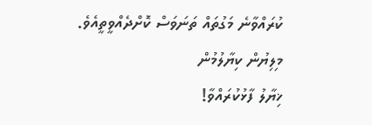ކުރައްވާނެ މަގުތައް ތަނަވަސް ކޮށްދެއްވީތީއެވެ.
މިލިޔުން ކިޔާލުމުން
ޚިޔާލު ފާޅުކުރައްވާ!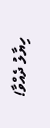ހިޔާލު ދެއްވާ!